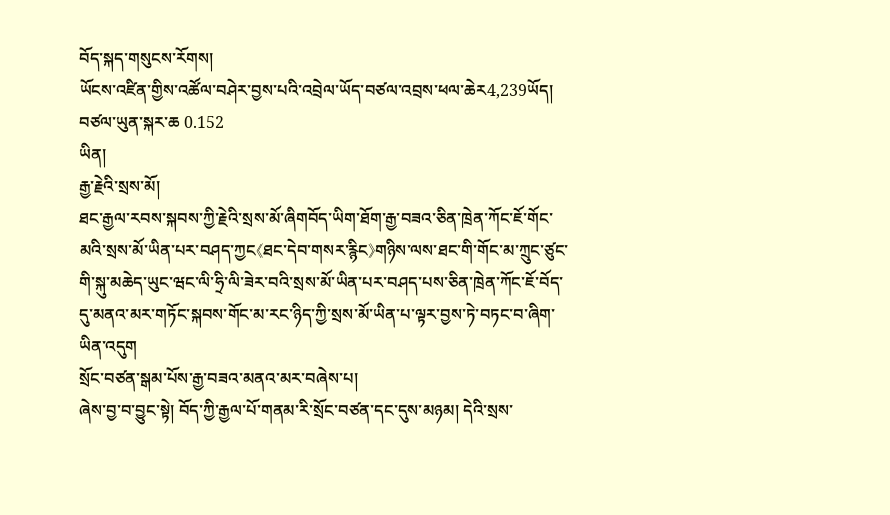བོད་སྐད་གསུངས་རོགས།
ཡོངས་འཛིན་གྱིས་འཚོལ་བཤེར་བྱས་པའི་འབྲེལ་ཡོད་བཙལ་འབྲས་ཕལ་ཆེར4,239ཡོད། བཙལ་ཡུན་སྐར་ཆ 0.152
ཡིན།
རྒྱ་རྗེའི་སྲས་མོ།
ཐང་རྒྱལ་རབས་སྐབས་ཀྱི་རྗེའི་སྲས་མོ་ཞིགབོད་ཡིག་ཐོག་རྒྱ་བཟའ་ཅིན་ཁྲེན་ཀོང་ཇོ་གོང་མའི་སྲས་མོ་ཡིན་པར་བཤད་ཀྱང《ཐང་དེབ་གསར་རྙིང》གཉིས་ལས་ཐང་གི་གོང་མ་ཀྲུང་ཙུང་གི་སྐུ་མཆེད་ཡུང་ཝང་ལི་ཧྲི་ལི་ཟེར་བའི་སྲས་མོ་ཡིན་པར་བཤད་པས་ཅིན་ཁྲེན་ཀོང་ཇོ་བོད་དུ་མནའ་མར་གཏོང་སྐབས་གོང་མ་རང་ཉིད་ཀྱི་སྲས་མོ་ཡིན་པ་ལྟར་བྱས་ཏེ་བཏང་བ་ཞིག་ཡིན་འདུག
སྲོང་བཙན་སྒམ་པོས་རྒྱ་བཟའ་མནའ་མར་བཞེས་པ།
ཞེས་བྱ་བ་བྱུང་སྟེ། བོད་ཀྱི་རྒྱལ་པོ་གནམ་རི་སྲོང་བཙན་དང་དུས་མཉམ། དེའི་སྲས་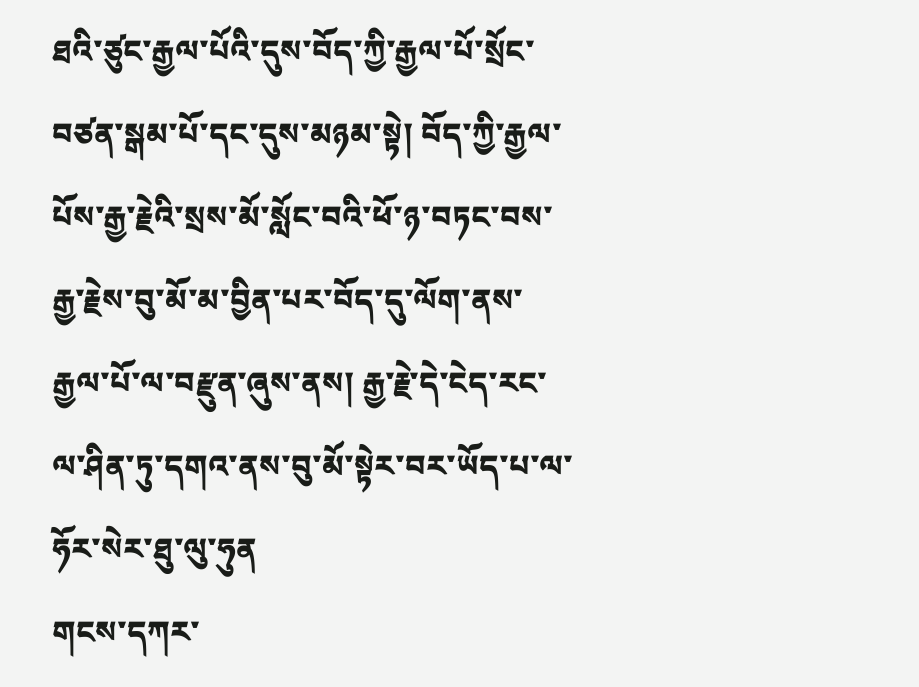ཐའི་ཙུང་རྒྱལ་པོའི་དུས་བོད་ཀྱི་རྒྱལ་པོ་སྲོང་བཙན་སྒམ་པོ་དང་དུས་མཉམ་སྟེ། བོད་ཀྱི་རྒྱལ་པོས་རྒྱ་རྗེའི་སྲས་མོ་སློང་བའི་ཕོ་ཉ་བཏང་བས་རྒྱ་རྗེས་བུ་མོ་མ་བྱིན་པར་བོད་དུ་ལོག་ནས་རྒྱལ་པོ་ལ་བརྫུན་ཞུས་ནས། རྒྱ་རྗེ་དེ་ངེད་རང་ལ་ཤིན་ཏུ་དགའ་ནས་བུ་མོ་སྟེར་བར་ཡོད་པ་ལ་ཧོར་སེར་ཐུ་ལུ་ཧུན
གངས་དཀར་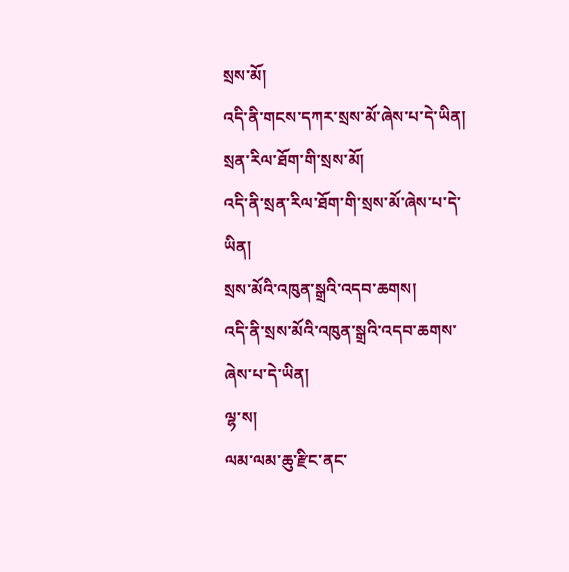སྲས་མོ།
འདི་ནི་གངས་དཀར་སྲས་མོ་ཞེས་པ་དེ་ཡིན།
སྲན་རིལ་ཐོག་གི་སྲས་མོ།
འདི་ནི་སྲན་རིལ་ཐོག་གི་སྲས་མོ་ཞེས་པ་དེ་ཡིན།
སྲས་མོའི་འཁུན་སྒྲའི་འདབ་ཆགས།
འདི་ནི་སྲས་མོའི་འཁུན་སྒྲའི་འདབ་ཆགས་ཞེས་པ་དེ་ཡིན།
ལྷ་ས།
ལམ་ལམ་ཆུ་རྫིང་ནང་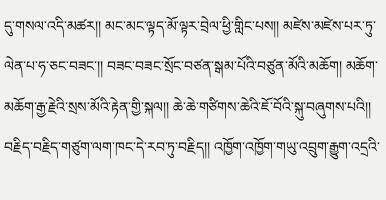དུ་གསལ་འདི་མཚར།། མང་མང་ལྟད་མོ་ལྟར་བྲེལ་ཕྱི་གླིང་པས།། མཛེས་མཛེས་པར་ཏུ་ལེན་པ་ཧ་ཅང་བཟང་།། བཟང་བཟང་སྲོང་བཙན་སྒམ་པོའི་བཙུན་མོའི་མཆོག། མཆོག་མཆོག་རྒྱ་རྗེའི་སྲས་མོའི་རྟེན་གྱི་སྐལ།། ཆེ་ཆེ་གཙིགས་ཆེའི་ཇོ་བོའི་སྐུ་བཞུགས་པའི།། བརྗིད་བརྗིད་གཙུག་ལག་ཁང་དེ་རབ་ཏུ་བརྗིད།། འཁྱོག་འཁྱོག་གཡུ་འབྲུག་རྒྱུག་འདྲའི་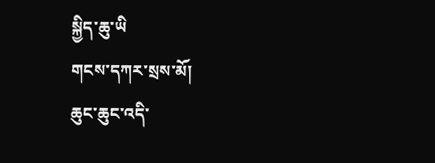སྐྱིད་ཆུ་ཡི
གངས་དཀར་སྲས་མོ།
ཆུང་ཆུང་འདི་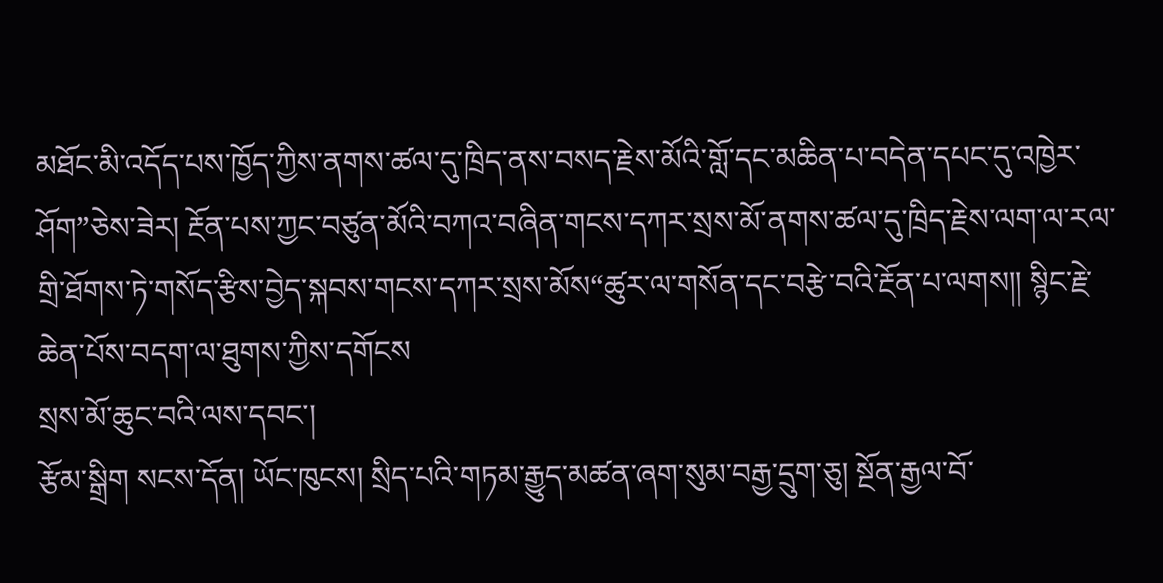མཐོང་མི་འདོད་པས་ཁྱོད་ཀྱིས་ནགས་ཚལ་དུ་ཁྲིད་ནས་བསད་རྗེས་མོའི་གློ་དང་མཆིན་པ་བདེན་དཔང་དུ་འཁྱེར་ཤོག”ཅེས་ཟེར། རྔོན་པས་ཀྱང་བཙུན་མོའི་བཀའ་བཞིན་གངས་དཀར་སྲས་མོ་ནགས་ཚལ་དུ་ཁྲིད་རྗེས་ལག་ལ་རལ་གྲི་ཐོགས་ཏེ་གསོད་རྩིས་བྱེད་སྐབས་གངས་དཀར་སྲས་མོས“ཚུར་ལ་གསོན་དང་བརྩེ་བའི་རྔོན་པ་ལགས།། སྙིང་རྗེ་ཆེན་པོས་བདག་ལ་ཐུགས་ཀྱིས་དགོངས
སྲས་མོ་ཆུང་བའི་ལས་དབང་།
རྩོམ་སྒྲིག སངས་དོན། ཡོང་ཁུངས། སྲིད་པའི་གཏམ་རྒྱུད་མཚན་ཞག་སུམ་བརྒྱ་དྲུག་ཅུ། སྔོན་རྒྱལ་བོ་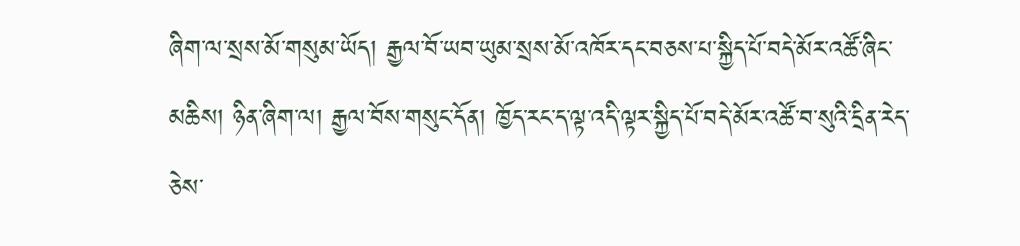ཞིག་ལ་སྲས་མོ་གསུམ་ཡོད། རྒྱལ་བོ་ཡབ་ཡུམ་སྲས་མོ་འཁོར་དང་བཅས་པ་སྐྱིད་པོ་བདེ་མོར་འཚོ་ཞིང་མཆིས། ཉིན་ཞིག་ལ། རྒྱལ་བོས་གསུང་དོན། ཁྱོད་རང་ད་ལྟ་འདི་ལྟར་སྐྱིད་པོ་བདེ་མོར་འཚོ་བ་སུའི་དྲིན་རེད་ཅེས་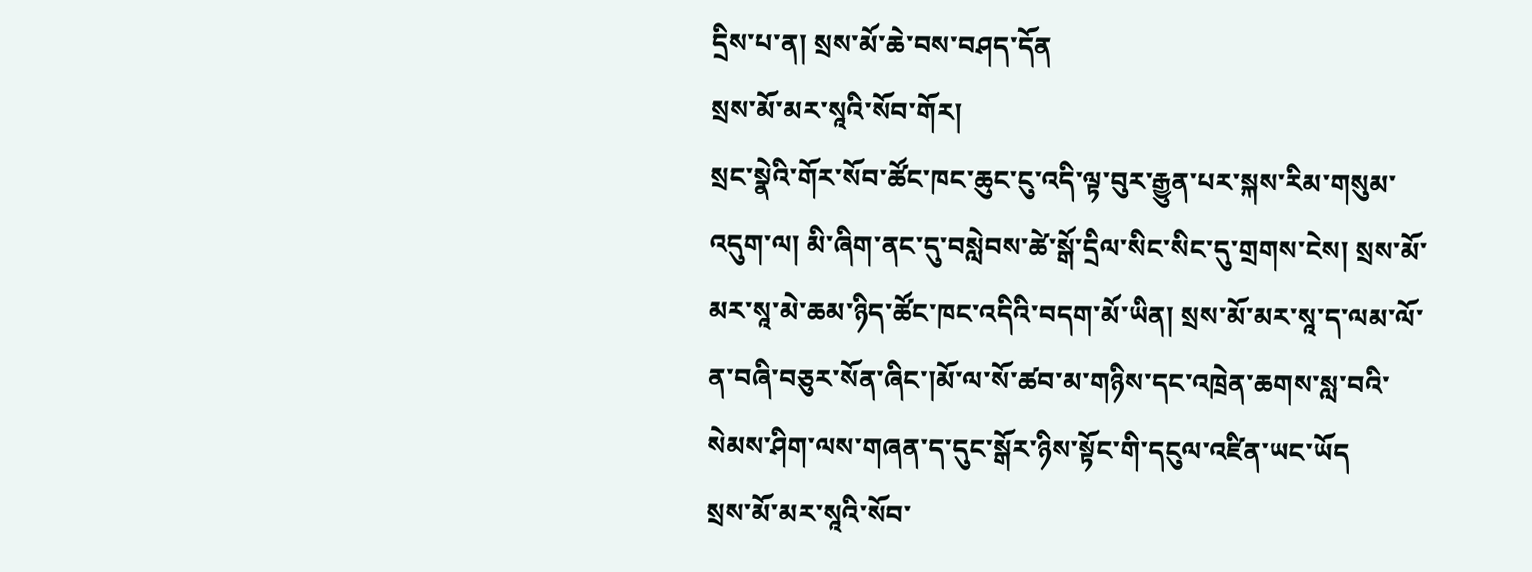དྲིས་པ་ན། སྲས་མོ་ཆེ་བས་བཤད་དོན
སྲས་མོ་མར་སཱའི་སོབ་གོར།
སྲང་སྣེའི་གོར་སོབ་ཚོང་ཁང་ཆུང་ངུ་འདི་ལྟ་བུར་རྒྱུན་པར་སྐས་རིམ་གསུམ་འདུག་ལ། མི་ཞིག་ནང་དུ་བསླེབས་ཚེ་སྒོ་དྲིལ་སིང་སིང་དུ་གྲགས་ངེས། སྲས་མོ་མར་སཱ་མེ་ཆམ་ཉིད་ཚོང་ཁང་འདིའི་བདག་མོ་ཡིན། སྲས་མོ་མར་སཱ་ད་ལམ་ལོ་ན་བཞི་བཅུར་སོན་ཞིང་།མོ་ལ་སོ་ཚབ་མ་གཉིས་དང་འཁྲེན་ཆགས་སླ་བའི་སེམས་ཤིག་ལས་གཞན་ད་དུང་སྒོར་ཉིས་སྟོང་གི་དངུལ་འཛིན་ཡང་ཡོད
སྲས་མོ་མར་སཱའི་སོབ་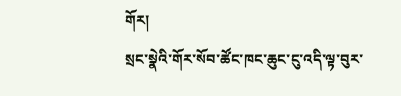གོར།
སྲང་སྣེའི་གོར་སོབ་ཚོང་ཁང་ཆུང་ངུ་འདི་ལྟ་བུར་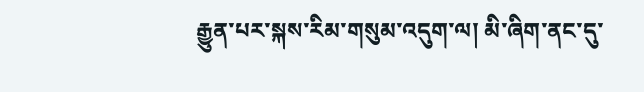རྒྱུན་པར་སྐས་རིམ་གསུམ་འདུག་ལ། མི་ཞིག་ནང་དུ་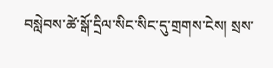བསླེབས་ཚེ་སྒོ་དྲིལ་སིང་སིང་དུ་གྲགས་ངེས། སྲས་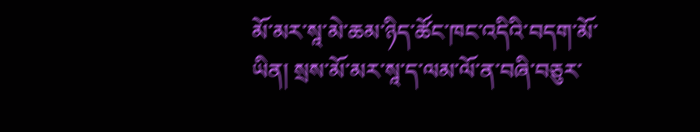མོ་མར་སཱ་མེ་ཆམ་ཉིད་ཚོང་ཁང་འདིའི་བདག་མོ་ཡིན། སྲས་མོ་མར་སཱ་ད་ལམ་ལོ་ན་བཞི་བཅུར་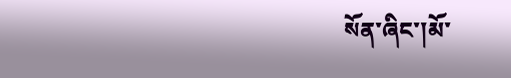སོན་ཞིང་།མོ་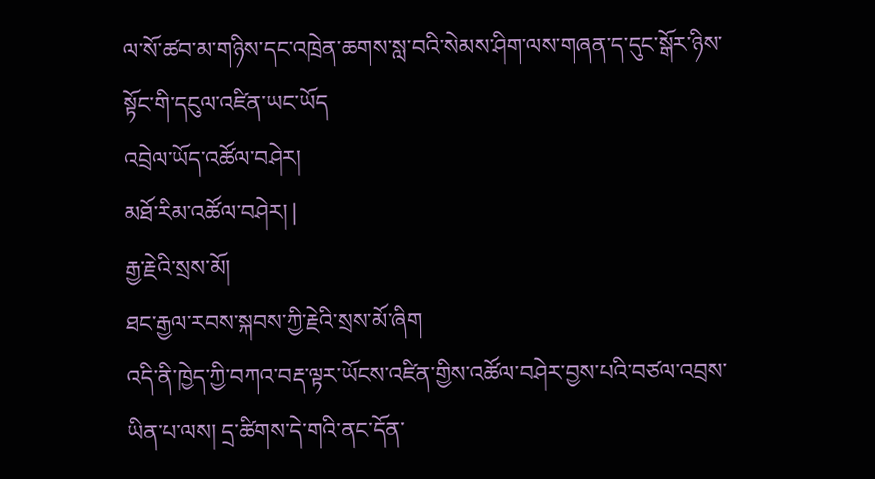ལ་སོ་ཚབ་མ་གཉིས་དང་འཁྲེན་ཆགས་སླ་བའི་སེམས་ཤིག་ལས་གཞན་ད་དུང་སྒོར་ཉིས་སྟོང་གི་དངུལ་འཛིན་ཡང་ཡོད
འབྲེལ་ཡོད་འཚོལ་བཤེར།
མཐོ་རིམ་འཚོལ་བཤེར། |
རྒྱ་རྗེའི་སྲས་མོ།
ཐང་རྒྱལ་རབས་སྐབས་ཀྱི་རྗེའི་སྲས་མོ་ཞིག
འདི་ནི་ཁྱེད་ཀྱི་བཀའ་བརྡ་ལྟར་ཡོངས་འཛིན་གྱིས་འཚོལ་བཤེར་བྱས་པའི་བཙལ་འབྲས་ཡིན་པ་ལས། དྲ་ཚིགས་དེ་གའི་ནང་དོན་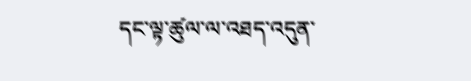དང་ལྟ་ཚུལ་ལ་འཐད་འདུན་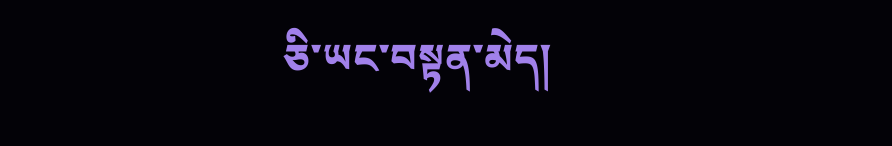ཅི་ཡང་བསྟན་མེད།